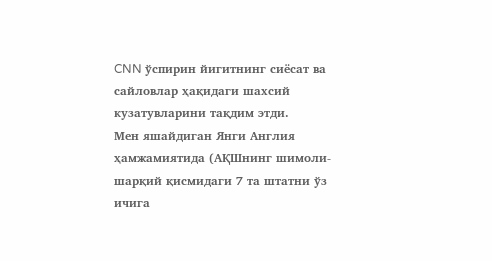CNN ўспирин йигитнинг сиёсат ва сайловлар ҳақидаги шахсий кузатувларини тақдим этди.
Мен яшайдиган Янги Англия ҳамжамиятида (АҚШнинг шимоли-шарқий қисмидаги 7 та штатни ўз ичига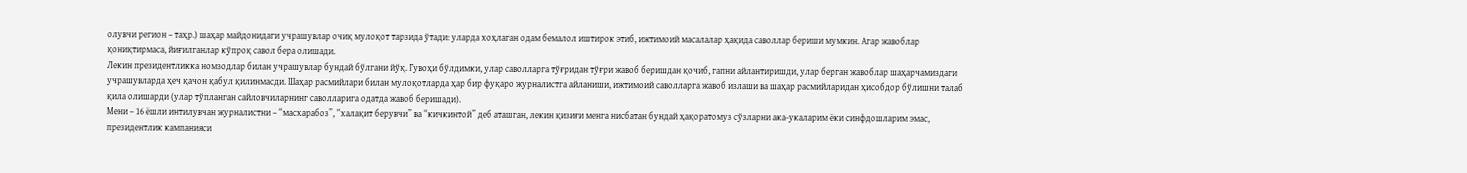олувчи регион – таҳр.) шаҳар майдонидаги учрашувлар очиқ мулоқот тарзида ўтади: уларда хоҳлаган одам бемалол иштирок этиб, ижтимоий масалалар ҳақида саволлар бериши мумкин. Агар жавоблар қониқтирмаса, йиғилганлар кўпроқ савол бера олишади.
Лекин президентликка номзодлар билан учрашувлар бундай бўлгани йўқ. Гувоҳи бўлдимки, улар саволларга тўғридан тўғри жавоб беришдан қочиб, гапни айлантиришди, улар берган жавоблар шаҳарчамиздаги учрашувларда ҳеч қачон қабул қилинмасди. Шаҳар расмийлари билан мулоқотларда ҳар бир фуқаро журналистга айланиши, ижтимоий саволларга жавоб излаши ва шаҳар расмийларидан ҳисобдор бўлишни талаб қила олишарди (улар тўпланган сайловчиларнинг саволларига одатда жавоб беришади).
Мени – 16 ёшли интилувчан журналистни – “масхарабоз”, “халақит берувчи” ва “кичкинтой” деб аташган, лекин қизиғи менга нисбатан бундай ҳақоратомуз сўзларни ака-укаларим ёки синфдошларим эмас, президентлик кампанияси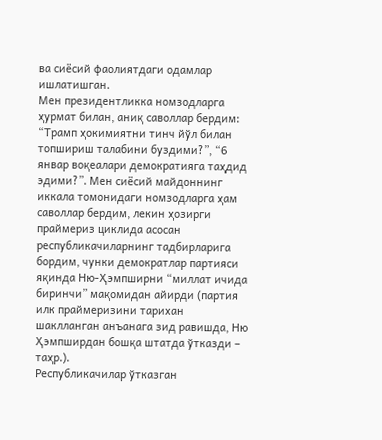ва сиёсий фаолиятдаги одамлар ишлатишган.
Мен президентликка номзодларга ҳурмат билан, аниқ саволлар бердим: “Трамп ҳокимиятни тинч йўл билан топшириш талабини буздими?”, “6 январ воқеалари демократияга таҳдид эдими?”. Мен сиёсий майдоннинг иккала томонидаги номзодларга ҳам саволлар бердим, лекин ҳозирги праймериз циклида асосан республикачиларнинг тадбирларига бордим, чунки демократлар партияси яқинда Ню-Ҳэмпширни “миллат ичида биринчи” мақомидан айирди (партия илк праймеризини тарихан шаклланган анъанага зид равишда, Ню Ҳэмпширдан бошқа штатда ўтказди – таҳр.).
Республикачилар ўтказган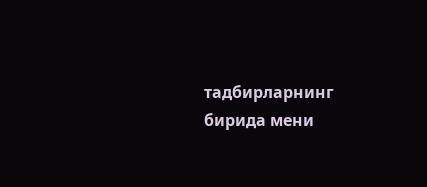тадбирларнинг бирида мени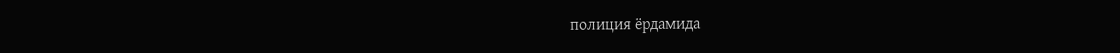полиция ёрдамида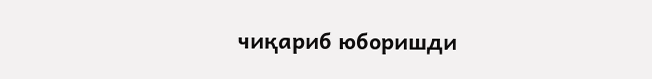чиқариб юборишди